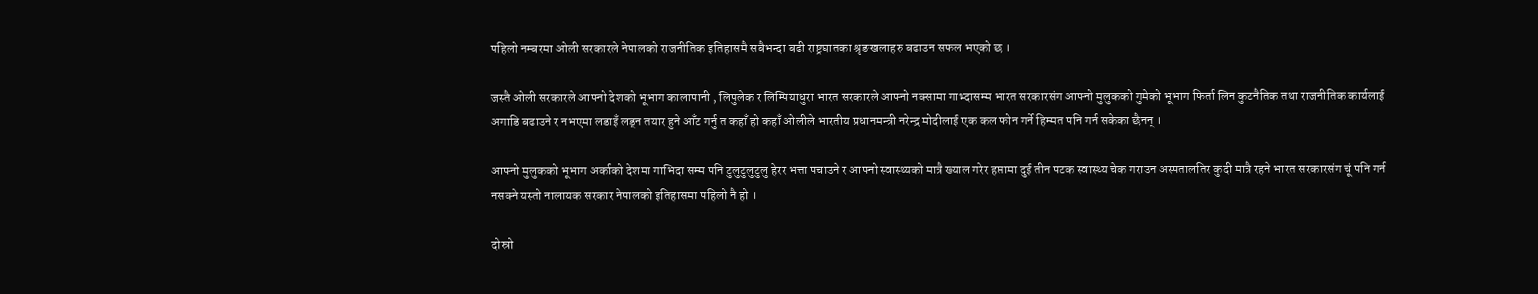पहिलो नम्बरमा ओली सरकारले नेपालको राजनीतिक इतिहासमै सबैभन्दा बढी राष्ट्रघातका श्रृङखलाहरु बढाउन सफल भएको छ ।

जस्तै ओली सरकारले आफ्नो देशको भूभाग कालापानी , लिपुलेक र लिम्पियाधुरा भारत सरकारले आफ्नो नक्सामा गाभ्दासम्म भारत सरकारसंग आफ्नो मुलुकको गुमेको भूभाग फिर्ता लिन कुटनैतिक तथा राजनीतिक कार्यलाई अगाडि बढाउने र नभएमा लडाइँ लड्न तयार हुने आँट गर्नु त कहाँ हो कहाँ ओलीले भारतीय प्रधानमन्त्री नरेन्द्र मोदीलाई एक कल फोन गर्ने हिम्मत पनि गर्न सकेका छैनन् ।

आफ्नो मुलुकको भूभाग अर्काको देशमा गाभिदा सम्म पनि टुलुटुलुटुलु हेरर भत्ता पचाउने र आफ्नो स्वास्थ्यको मात्रै ख्याल गरेर हप्तामा दुई तीन पटक स्वास्थ्य चेक गराउन अस्पतालतिर कुदी मात्रै रहने भारत सरकारसंग चूं पनि गर्न नसक्ने यस्तो नालायक सरकार नेपालको इतिहासमा पहिलो नै हो ।

दोस्रो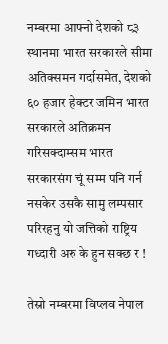नम्बरमा आफ्नो देशको ८३ स्थानमा भारत सरकारले सीमा अतिक्समन गर्दासमेत, देशको ६० हजार हेक्टर जमिन भारत सरकारले अतिक्रमन गरिसक्दाम्सम भारत सरकारसंग चूं सम्म पनि गर्न नसकेर उसकै सामु लम्पसार परिरहनु यो जत्तिको राष्ट्रिय गध्दारी अरु के हुन सक्छ र !

तेस्रो नम्बरमा विप्लव नेपाल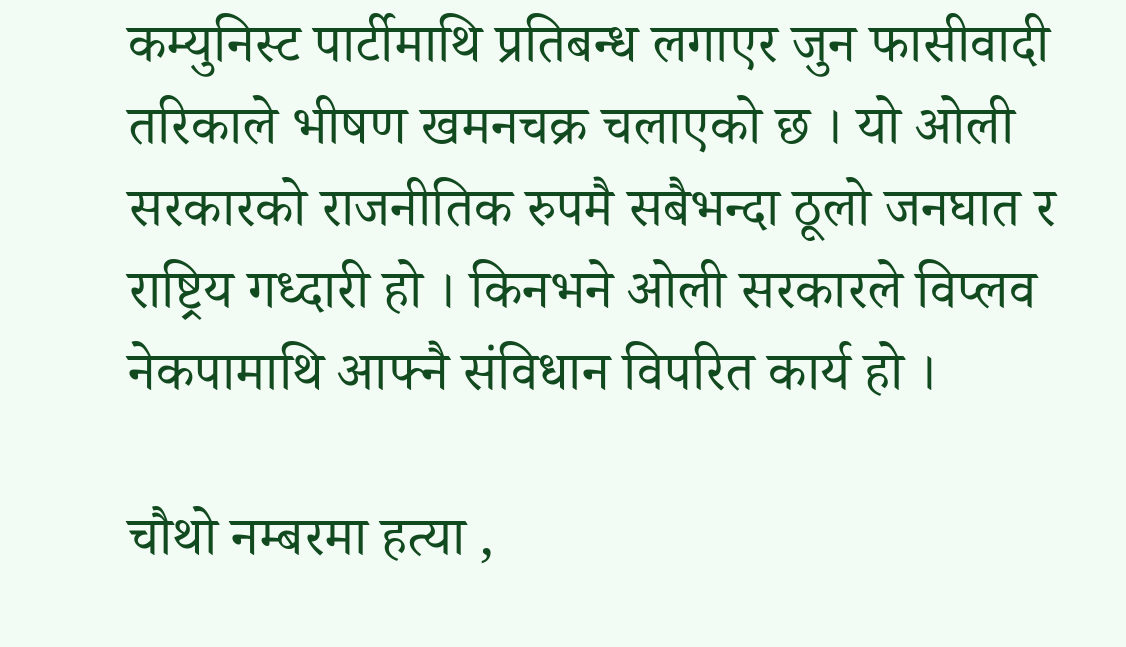कम्युनिस्ट पार्टीमाथि प्रतिबन्ध लगाएर जुन फासीवादी तरिकाले भीषण खमनचक्र चलाएको छ । यो ओली सरकारको राजनीतिक रुपमै सबैभन्दा ठूलो जनघात र राष्ट्रिय गध्दारी हो । किनभने ओली सरकारले विप्लव नेकपामाथि आफ्नै संविधान विपरित कार्य हो ।

चौथो नम्बरमा हत्या ,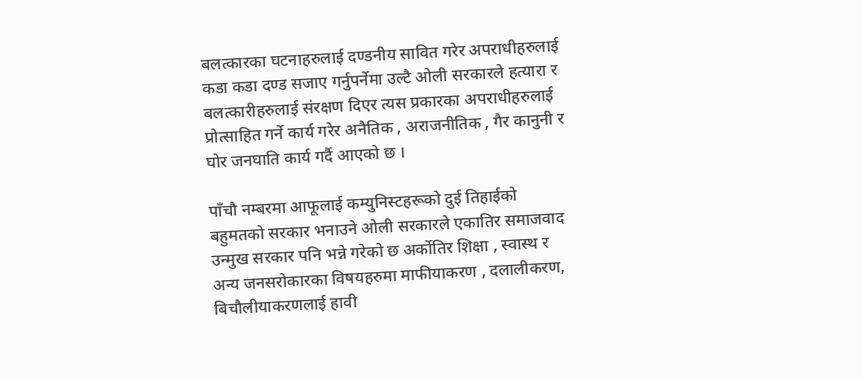बलत्कारका घटनाहरुलाई दण्डनीय सावित गरेर अपराधीहरुलाई कडा कडा दण्ड सजाए गर्नुपर्नेमा उल्टै ओली सरकारले हत्यारा र बलत्कारीहरुलाई संरक्षण दिएर त्यस प्रकारका अपराधीहरुलाई प्रोत्साहित गर्ने कार्य गरेर अनैतिक , अराजनीतिक , गैर कानुनी र घोर जनघाति कार्य गर्दै आएको छ ।

पाँचौ नम्बरमा आफूलाई कम्युनिस्टहरूको दुई तिहाईको बहुमतको सरकार भनाउने ओली सरकारले एकातिर समाजवाद उन्मुख सरकार पनि भन्ने गरेको छ अर्कोतिर शिक्षा , स्वास्थ र अन्य जनसरोकारका विषयहरुमा माफीयाकरण , दलालीकरण, बिचौलीयाकरणलाई हावी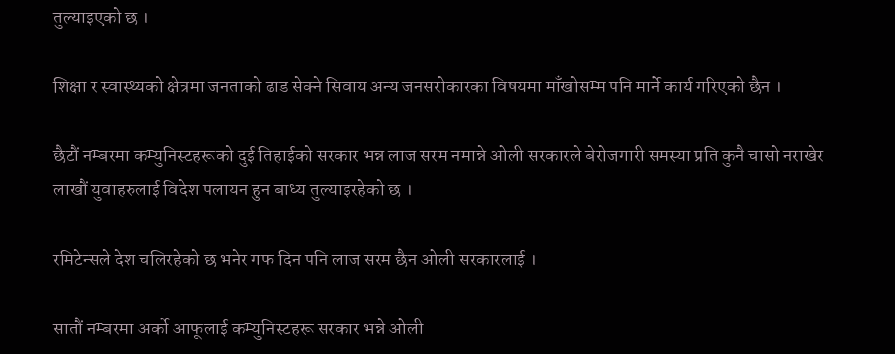तुल्याइएको छ ।

शिक्षा र स्वास्थ्यको क्षेत्रमा जनताको ढाड सेक्ने सिवाय अन्य जनसरोकारका विषयमा माँखोसम्म पनि मार्ने कार्य गरिएको छैन ।

छैटौं नम्बरमा कम्युनिस्टहरूको दुई तिहाईको सरकार भन्न लाज सरम नमान्ने ओली सरकारले बेरोजगारी समस्या प्रति कुनै चासो नराखेर लाखौं युवाहरुलाई विदेश पलायन हुन बाध्य तुल्याइरहेको छ ।

रमिटेन्सले देश चलिरहेको छ भनेर गफ दिन पनि लाज सरम छैन ओली सरकारलाई ।

सातौं नम्बरमा अर्को आफूलाई कम्युनिस्टहरू सरकार भन्ने ओली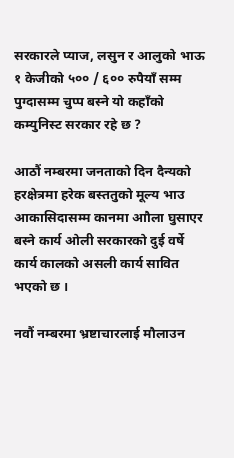सरकारले प्याज, लसुन र आलुको भाऊ १ केजीको ५०० / ६०० रुपैयाँ सम्म पुग्दासम्म चुप्प बस्ने यो कहाँको कम्युनिस्ट सरकार रहे छ ?

आठौं नम्बरमा जनताको दिन दैन्यको हरक्षेत्रमा हरेक बस्ततुको मूल्य भाउ आकासिदासम्म कानमा आौला घुसाएर बस्ने कार्य ओली सरकारको दुई वर्षे कार्य कालको असली कार्य सावित भएको छ ।

नवौं नम्बरमा भ्रष्टाचारलाई मौलाउन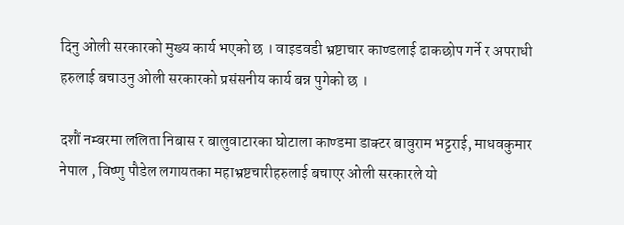दिनु ओली सरकारको मुख्य कार्य भएको छ । वाइडवडी भ्रष्टाचार काण्डलाई ढाकछोप गर्ने र अपराधी हरुलाई बचाउनु ओली सरकारको प्रसंसनीय कार्य बन्न पुगेको छ ।

दशौं नम्बरमा ललिता निबास र बालुवाटारका घोटाला काण्डमा डाक्टर बावुराम भट्टराई, माधवकुमार नेपाल , विष्णु पौडेल लगायतका महाभ्रष्टचारीहरुलाई बचाएर ओली सरकारले यो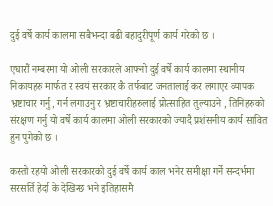दुई वर्षे कार्य कालमा सबैभन्दा बढी बहादुरीपूर्ण कार्य गरेको छ ।

एघारौं नम्बरमा यो ओली सरकारले आफ्नो दुई वर्षे कार्य कालमा स्थानीय निकायहरु मार्फत र स्वयं सरकार कै तर्फबाट जनतालाई कर लगाएर व्यापक भ्रष्टाचार गर्नु, गर्न लगाउनु र भ्रष्टाचारीहरुलाई प्रोत्साहित तुल्याउने , तिनिहरुको संरक्षण गर्नु यो वर्षे कार्य कालमा ओली सरकारको ज्यादै प्रशंसनीय कार्य सावित हुन पुगेको छ ।

कस्तो रहयो ओली सरकारको दुई वर्षे कार्य काल भनेर समीक्षा गर्ने सन्दर्भमा सरसर्ति हेर्दा के देखिन्छ भने इतिहासमै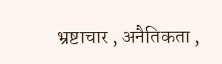भ्रष्टाचार , अनैतिकता ,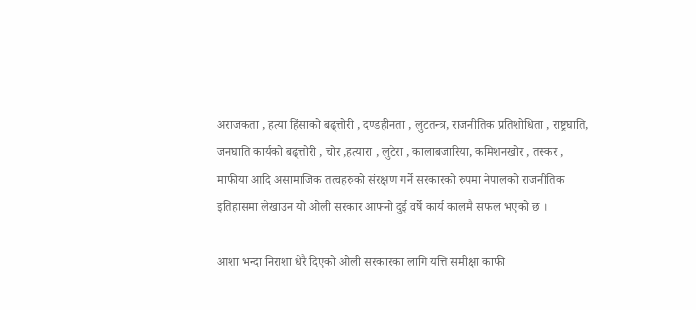अराजकता , हत्या हिंसाको बढ्त्तोरी , दण्डहीनता , लुटतन्त्र, राजनीतिक प्रतिशोधिता , राष्ट्रघाति, जनघाति कार्यको बढ्त्तोरी , चोर ,हत्यारा , लुटेरा , कालाबजारिया, कमिशनखोर , तस्कर , माफीया आदि असामाजिक तत्वहरुको संरक्षण गर्ने सरकारको रुपमा नेपालको राजनीतिक इतिहासमा लेखाउन यो ओली सरकार आफ्नो दुई वर्षे कार्य कालमै सफल भएको छ ।

आशा भन्दा निराशा धेरै दिएको ओली सरकारका लागि यत्ति समीक्षा काफी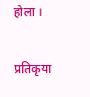होला ।

प्रतिकृया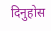दिनुहोस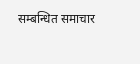सम्बन्धित समाचार